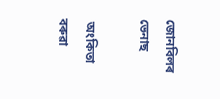জোনবিলৰ ভেনাছ

 অংকিতা বৰুৱা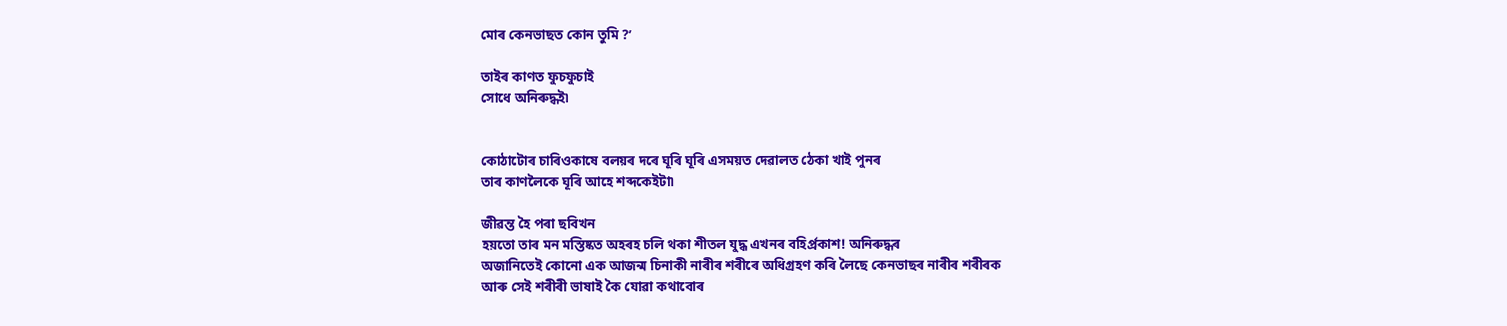মোৰ কেনভাছত কোন তুমি ?’

তাইৰ কাণত ফুচফুচাই
সোধে অনিৰুদ্ধই৷


কোঠাটোৰ চাৰিওকাষে বলয়ৰ দৰে ঘূৰি ঘূৰি এসময়ত দেৱালত ঠেকা খাই পুনৰ
তাৰ কাণলৈকে ঘূৰি আহে শব্দকেইটা৷

জীৱন্ত হৈ পৰা ছবিখন
হয়তো তাৰ মন মস্তিষ্কত অহৰহ চলি থকা শীতল যুদ্ধ এখনৰ বহিৰ্প্ৰকাশ! অনিৰুদ্ধৰ
অজানিতেই কোনো এক আজন্ম চিনাকী নাৰীৰ শৰীৰে অধিগ্ৰহণ কৰি লৈছে কেনভাছৰ নাৰীৰ শৰীৰক
আৰু সেই শৰীৰী ভাষাই কৈ যোৱা কথাবোৰ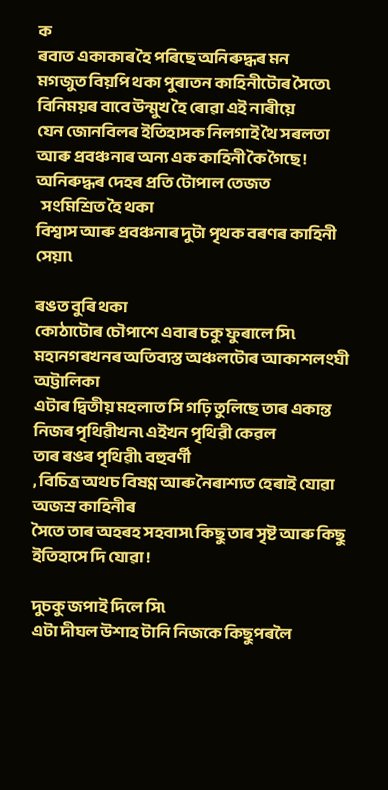ক
ৰবাত একাকাৰ হৈ পৰিছে অনিৰুদ্ধৰ মন
মগজুত বিয়পি থকা পুৰাতন কাহিনীটোৰ সৈতে৷ বিনিময়ৰ বাবে উন্মুখ হৈ ৰোৱা এই নাৰীয়ে
যেন জোনবিলৰ ইতিহাসক নিলগাই থৈ সৰলতা আৰু প্ৰবঞ্চনাৰ অন্য এক কাহিনী কৈ গৈছে !
অনিৰুদ্ধৰ দেহৰ প্ৰতি টোপাল তেজত
  সংমিশ্ৰিত হৈ থকা
বিশ্বাস আৰু প্ৰবঞ্চনাৰ দুটা পৃথক বৰণৰ কাহিনী সেয়া৷

ৰঙত বুৰি থকা
কোঠাটোৰ চৌপাশে এবাৰ চকু ফুৰালে সি৷ মহানগৰখনৰ অতিব্যস্ত অঞ্চলটোৰ আকাশলংঘী অট্টালিকা
এটাৰ দ্বিতীয় মহলাত সি গঢ়ি তুলিছে তাৰ একান্ত নিজৰ পৃথিৱীখন৷ এইখন পৃথিৱী কেৱল
তাৰ ৰঙৰ পৃথিৱী৷ বহুবৰ্ণী
, বিচিত্ৰ অথচ বিষণ্ণ আৰু নৈৰাশ্যত হেৰাই যোৱা অজস্ৰ কাহিনীৰ
সৈতে তাৰ অহৰহ সহবাস৷ কিছু তাৰ সৃষ্ট আৰু কিছু ইতিহাসে দি যোৱা !

দুচকু জপাই দিলে সি৷
এটা দীঘল উশাহ টানি নিজকে কিছুপৰলৈ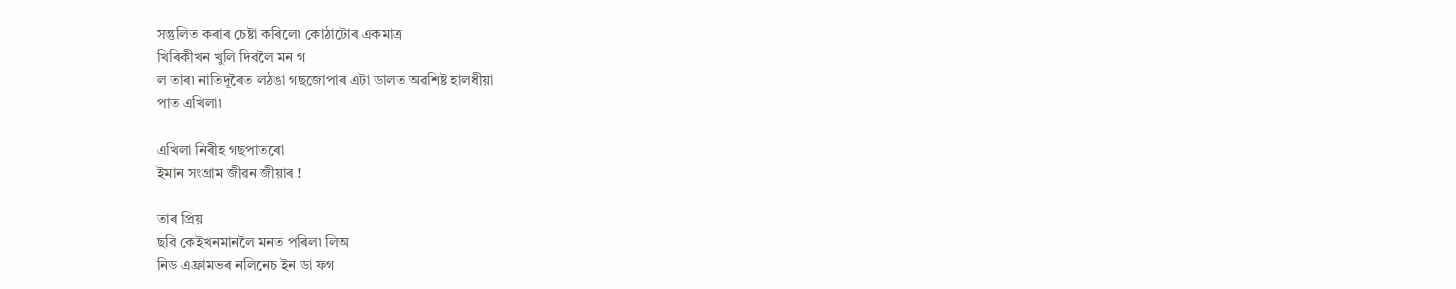সন্তুলিত কৰাৰ চেষ্টা কৰিলে৷ কোঠাটোৰ একমাত্ৰ
খিৰিকীখন খুলি দিবলৈ মন গ
ল তাৰ৷ নাতিদূৰৈত লঠঙা গছজোপাৰ এটা ডালত অৱশিষ্ট হালধীয়া
পাত এখিলা৷

এখিলা নিৰীহ গছপাতৰো
ইমান সংগ্ৰাম জীৱন জীয়াৰ !

তাৰ প্ৰিয়
ছবি কেইখনমানলৈ মনত পৰিল৷ লিঅ
নিড এফ্ৰামভৰ নলিনেচ ইন ডা ফগ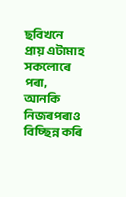ছবিখনে প্ৰায় এটামাহ সকলোৰে পৰা,
আনকি নিজৰপৰাও বিচ্ছিন্ন কৰি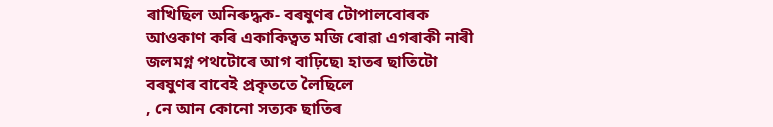ৰাখিছিল অনিৰুদ্ধক- বৰষুণৰ টোপালবোৰক
আওকাণ কৰি একাকিত্বত মজি ৰোৱা এগৰাকী নাৰী জলমগ্ন পথটোৰে আগ বাঢ়িছে৷ হাতৰ ছাতিটো
বৰষুণৰ বাবেই প্ৰকৃততে লৈছিলে
, নে আন কোনো সত্যক ছাতিৰ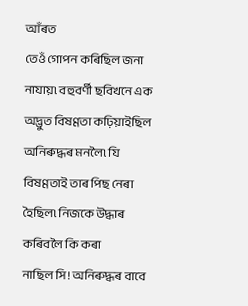আঁৰত
তেওঁ গোপন কৰিছিল জনা নাযায়৷ বহুবৰ্ণী ছবিখনে এক অদ্ভুত বিষণ্ণতা কঢ়িয়াইছিল
অনিৰুদ্ধৰ মনলৈ৷ যি বিষণ্ণতাই তাৰ পিছ নেৰা হৈছিল৷ নিজকে উদ্ধাৰ কৰিবলৈ কি কৰা
নাছিল সি ! অনিৰুদ্ধৰ বাবে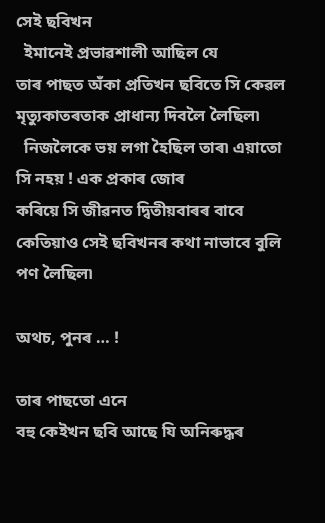সেই ছবিখন
  ইমানেই প্ৰভাৱশালী আছিল যে
তাৰ পাছত অঁকা প্ৰতিখন ছবিতে সি কেৱল মৃত্যুকাতৰতাক প্ৰাধান্য দিবলৈ লৈছিল৷
  নিজলৈকে ভয় লগা হৈছিল তাৰ৷ এয়াতো সি নহয় ! এক প্ৰকাৰ জোৰ
কৰিয়ে সি জীৱনত দ্বিতীয়বাৰৰ বাবে কেতিয়াও সেই ছবিখনৰ কথা নাভাবে বুলি পণ লৈছিল৷

অথচ, পুনৰ … !

তাৰ পাছতো এনে
বহু কেইখন ছবি আছে যি অনিৰুদ্ধৰ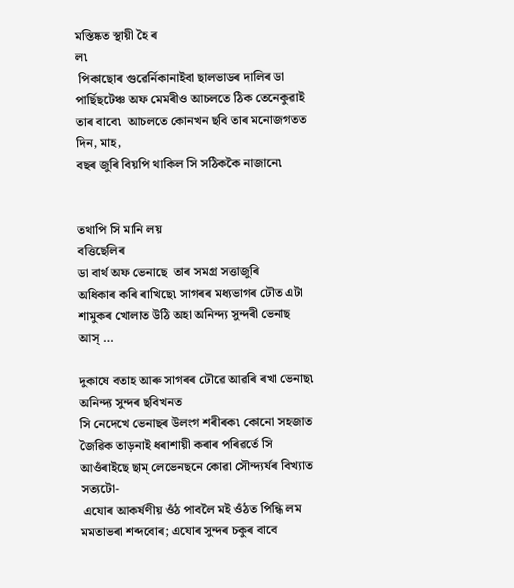মস্তিষ্কত স্থায়ী হৈ ৰ
ল৷
 পিকাছোৰ গুৱেৰ্নিকানাইবা ছালভাডৰ দালিৰ ডা পাৰ্ছিছটেঞ্চ অফ মেমৰীও আচলতে ঠিক তেনেকুৱাই তাৰ বাবে৷  আচলতে কোনখন ছবি তাৰ মনোজগতত দিন, মাহ,
বছৰ জুৰি বিয়পি থাকিল সি সঠিককৈ নাজানে৷


তথাপি সি মানি লয়
বত্তিছেলিৰ
ডা বাৰ্থ অফ ভেনাছে  তাৰ সমগ্ৰ সত্তাজুৰি
অধিকাৰ কৰি ৰাখিছে৷ সাগৰৰ মধ্যভাগৰ ঢৌত এটা শামুকৰ খোলাত উঠি অহা অনিন্দ্য সুন্দৰী ভেনাছ
আস্ …

দুকাষে বতাহ আৰু সাগৰৰ ঢৌৱে আৱৰি ৰখা ভেনাছ৷ অনিন্দ্য সুন্দৰ ছবিখনত
সি নেদেখে ভেনাছৰ উলংগ শৰীৰক৷ কোনো সহজাত জৈৱিক তাড়নাই ধৰাশায়ী কৰাৰ পৰিৱৰ্তে সি
আওঁৰাইছে ছাম্ লেভেনছনে কোৱা সৌন্দ্যৰ্যৰ বিখ্যাত সত্যটো-
 এযোৰ আকৰ্ষণীয় ওঁঠ পাবলৈ মই ওঁঠত পিন্ধি লম মমতাভৰা শব্দবোৰ; এযোৰ সুন্দৰ চকুৰ বাবে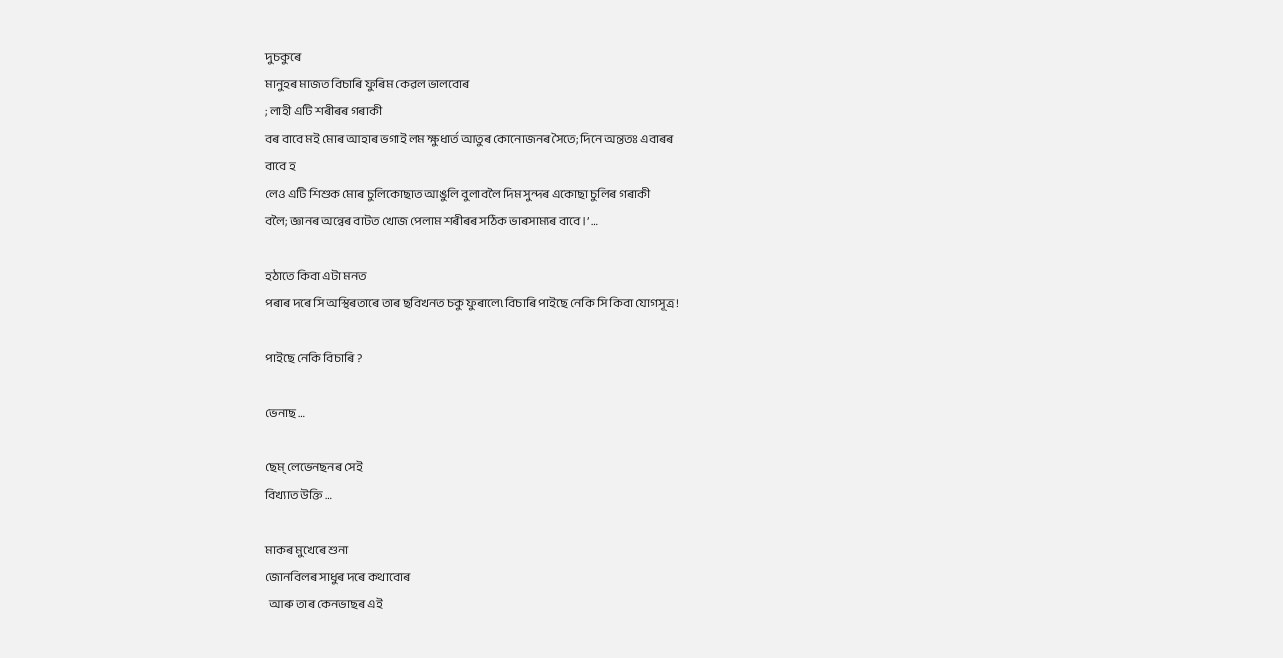দুচকুৰে
মানুহৰ মাজত বিচাৰি ফুৰিম কেৱল ভালবোৰ
; লাহী এটি শৰীৰৰ গৰাকী
বৰ বাবে মই মোৰ আহাৰ ভগাই লম ক্ষুধাৰ্ত আতুৰ কোনোজনৰ সৈতে; দিনে অন্ততঃ এবাৰৰ
বাবে হ
লেও এটি শিশুক মোৰ চুলিকোছাত আঙুলি বুলাবলৈ দিম সুন্দৰ একোছা চুলিৰ গৰাকী
বলৈ; জ্ঞানৰ অন্বেৰ বাটত খোজ পেলাম শৰীৰৰ সঠিক ভাৰসাম্যৰ বাবে।’ …

হঠাতে কিবা এটা মনত
পৰাৰ দৰে সি অস্থিৰতাৰে তাৰ ছবিখনত চকু ফুৰালে৷ বিচাৰি পাইছে নেকি সি কিবা যোগসূত্ৰ !

পাইছে নেকি বিচাৰি ?

ভেনাছ …

ছেম্ লেভেনছনৰ সেই
বিখ্যাত উক্তি …

মাকৰ মুখেৰে শুনা
জোনবিলৰ সাধুৰ দৰে কথাবোৰ
  আৰু তাৰ কেনভাছৰ এই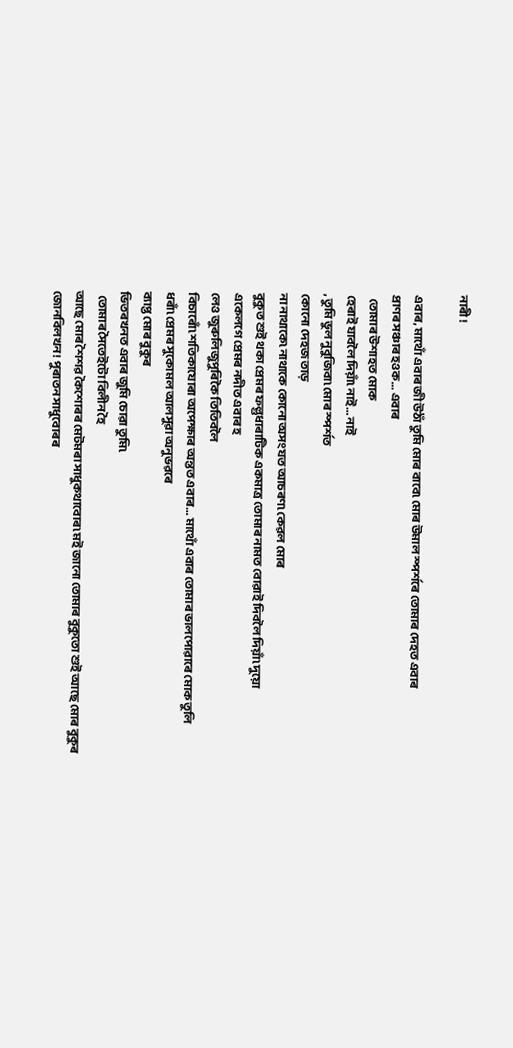নাৰী !

এবাৰ, মাথোঁ এবাৰ জী উঠাঁ তুমি মোৰ বাবে৷ মোৰ উমাল স্পৰ্শৰে তোমাৰ দেহত এবাৰ
প্ৰাণৰ সঞ্চাৰ হওক… এবাৰ
  তোমাৰ উশাহত মোক
হেৰাই যাবলৈ দিয়াঁ৷ নাই… নাই
, তুমি ভুল নুবুজিবা৷ মোৰ স্পৰ্শত
কোনো দেহজ তাড়
না নাথাকে৷ নাথাকে কোনো অসংযত আচৰণ৷ কেৱল মোৰ
বুকুত শুই থকা প্ৰেমৰ ফল্গুধাৰাটিক একমাত্ৰ তোমাৰ নামত বোৱাই দিবলৈ দিয়াঁ৷ দুয়ো
একেলগে প্ৰেমৰ নদীত এবাৰ হ
লেও জুৰুলিজুপুৰিকৈ তিতিবলৈ
বিচাৰোঁ৷ শতিকাযোৰা অপেক্ষাৰ অন্তত এবাৰ… মাথোঁ এবাৰ তোমাৰ ভালপোৱাৰে মোক তুলি
ধৰাঁ৷ প্ৰেমৰ সুকোমল আলসুৱা অনুভৱৰে
ব্যাপ্ত মোৰ বুকুৰ
ভিতৰখনত এবাৰ জুমি চোৱা তুমি৷
  তোমাৰ সৈতেইটো বিলীন হৈ
আছে মোৰ শৈশৱ কৈশোৰৰ মেটমৰা সাধুকথাবোৰ৷ মই জানো তোমাৰ বুকুতো শুই আছে মোৰ বুকুৰ
জোনবিলখন ! পুৰাতন সাধুবোৰৰ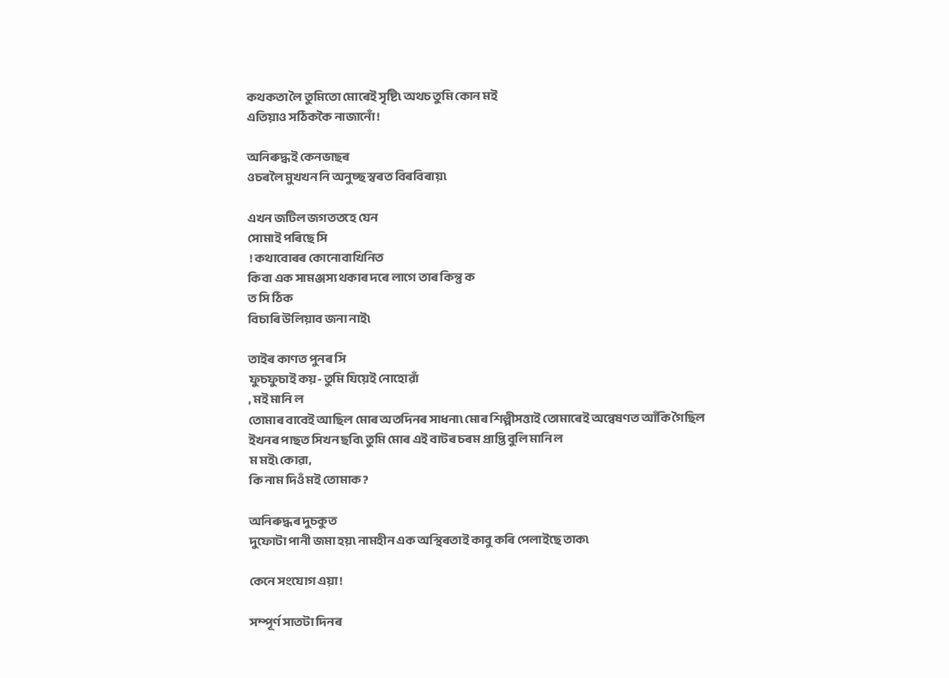কথকতা লৈ তুমিতো মোৰেই সৃষ্টি৷ অথচ তুমি কোন মই
এতিয়াও সঠিককৈ নাজানোঁ !

অনিৰুদ্ধই কেনভাছৰ
ওচৰলৈ মুখখন নি অনুচ্ছ স্বৰত বিৰবিৰায়৷

এখন জটিল জগততহে যেন
সোমাই পৰিছে সি
 ! কথাবোৰৰ কোনোবাখিনিত
কিবা এক সামঞ্জস্য থকাৰ দৰে লাগে তাৰ কিন্তু ক
ত সি ঠিক
বিচাৰি উলিয়াব জনা নাই৷

তাইৰ কাণত পুনৰ সি
ফুচফুচাই কয়- তুমি যিয়েই নোহোৱাঁ
, মই মানি ল
তোমাৰ বাবেই আছিল মোৰ অতদিনৰ সাধনা৷ মোৰ শিল্পীসত্তাই তোমাৰেই অন্বেষণত আঁকি গৈছিল
ইখনৰ পাছত সিখন ছবি৷ তুমি মোৰ এই বাটৰ চৰম প্ৰাপ্তি বুলি মানি ল
ম মই৷ কোৱা,
কি নাম দিওঁ মই তোমাক?

অনিৰুদ্ধৰ দুচকুত
দুফোটা পানী জমা হয়৷ নামহীন এক অস্থিৰতাই কাবু কৰি পেলাইছে তাক৷

কেনে সংযোগ এয়া !

সম্পূৰ্ণ সাতটা দিনৰ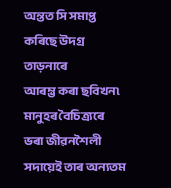অন্তত সি সমাপ্ত কৰিছে উদগ্ৰ তাড়নাৰে
আৰম্ভ কৰা ছবিখন৷ মানুহৰ বৈচিত্ৰ্যৰে ভৰা জীৱনশৈলী সদায়েই তাৰ অন্যতম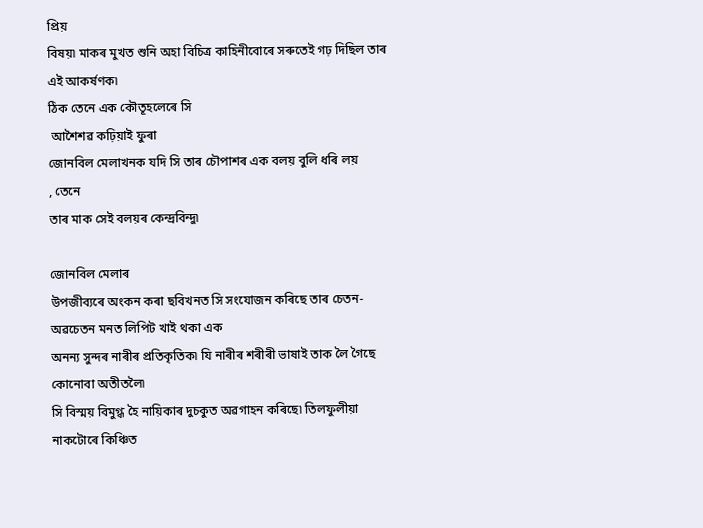প্ৰিয়
বিষয়৷ মাকৰ মুখত শুনি অহা বিচিত্ৰ কাহিনীবোৰে সৰুতেই গঢ় দিছিল তাৰ এই আকৰ্ষণক৷
ঠিক তেনে এক কৌতূহলেৰে সি
 আশৈশৱ কঢ়িয়াই ফুৰা
জোনবিল মেলাখনক যদি সি তাৰ চৌপাশৰ এক বলয় বুলি ধৰি লয়
, তেনে
তাৰ মাক সেই বলয়ৰ কেন্দ্ৰবিন্দু৷

জোনবিল মেলাৰ
উপজীব্যৰে অংকন কৰা ছবিখনত সি সংযোজন কৰিছে তাৰ চেতন-অৱচেতন মনত লিপিট খাই থকা এক
অনন্য সুন্দৰ নাৰীৰ প্ৰতিকৃতিক৷ যি নাৰীৰ শৰীৰী ভাষাই তাক লৈ গৈছে কোনোবা অতীতলৈ৷
সি বিস্ময় বিমুগ্ধ হৈ নায়িকাৰ দুচকুত অৱগাহন কৰিছে৷ তিলফুলীয়া নাকটোৰে কিঞ্চিত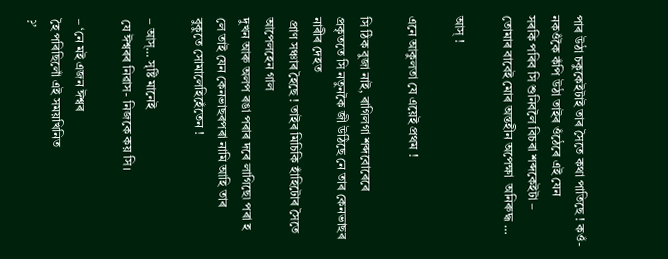পাৰ উঠা চকুকেইটাই তাৰ সৈতে কথা পাতিছে ! কওঁ-নকওঁকৈ কঁপি উঠা তাইৰ ওঁঠেৰে এই যেন
সৰকি পৰিব সি শুনিবলৈ বিচৰা শব্দকেইটা –
তোমাৰ বাবেই মোৰ অন্তহীন অপেক্ষা  অনিৰুদ্ধ …

আস্ !

এনে আকুলতা যে এয়েই প্ৰথম !

সি ঠিক বুজা নাই, ৰাগিলগা শব্দবোৰেৰে
প্ৰকৃততে সি নতুনকৈ জী উঠিছে নে তাৰ কেনভাছৰ নাৰীৰ দেহত
 প্ৰাণ সঞ্চাৰ হৈছে ! তাইৰ মিচিকি হাঁহিটোৰ সৈতে আপেলহেন গাল
দুখন আৰু অলপ ৰঙা পৰাৰ দৰে লাগিছে৷ পৰা হ
লে তাই যেন কেনভাছৰপৰা নামি আহি তাৰ
বুকুতে সোমালেহিহেঁতেন !

– আস্… সৃষ্টি মানেই
যে ঈশ্বৰৰ নিৱাস- নিজকে কয় সি।

– ‘নে মই এজন ঈশ্বৰ
হৈ পৰিছিলোঁ এই সময়খিনিত
?’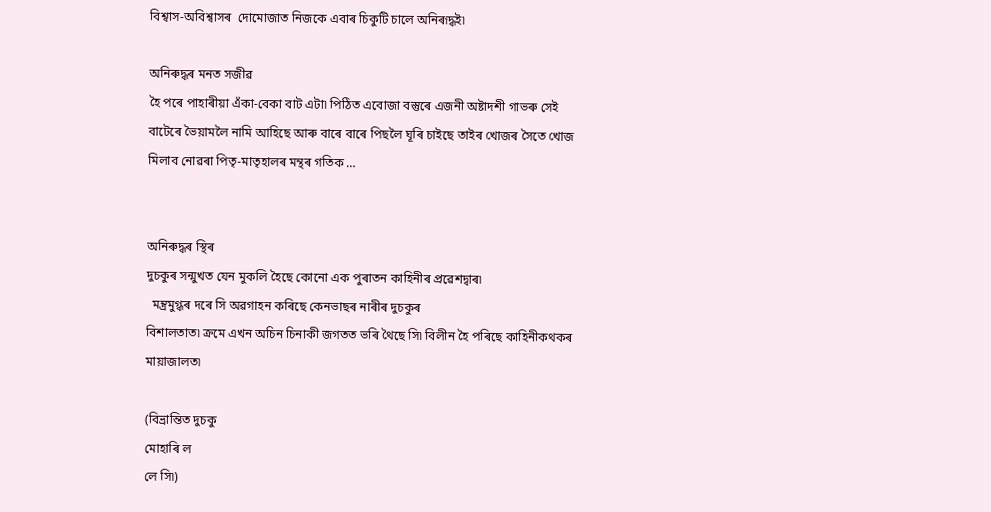বিশ্বাস-অবিশ্বাসৰ  দোমোজাত নিজকে এবাৰ চিকুটি চালে অনিৰূদ্ধই৷

অনিৰুদ্ধৰ মনত সজীৱ
হৈ পৰে পাহাৰীয়া এঁকা-বেকা বাট এটা৷ পিঠিত এবোজা বস্তুৰে এজনী অষ্টাদশী গাভৰু সেই
বাটেৰে ভৈয়ামলৈ নামি আহিছে আৰু বাৰে বাৰে পিছলৈ ঘূৰি চাইছে তাইৰ খোজৰ সৈতে খোজ
মিলাব নোৱৰা পিতৃ-মাতৃহালৰ মন্থৰ গতিক …


অনিৰুদ্ধৰ স্থিৰ
দুচকুৰ সন্মুখত যেন মুকলি হৈছে কোনো এক পুৰাতন কাহিনীৰ প্ৰৱেশদ্বাৰ৷
  মন্ত্ৰমুগ্ধৰ দৰে সি অৱগাহন কৰিছে কেনভাছৰ নাৰীৰ দুচকুৰ
বিশালতাত৷ ক্ৰমে এখন অচিন চিনাকী জগতত ভৰি থৈছে সি৷ বিলীন হৈ পৰিছে কাহিনীকথকৰ
মায়াজালত৷

(বিভ্ৰান্তিত দুচকু
মোহাৰি ল
লে সি৷)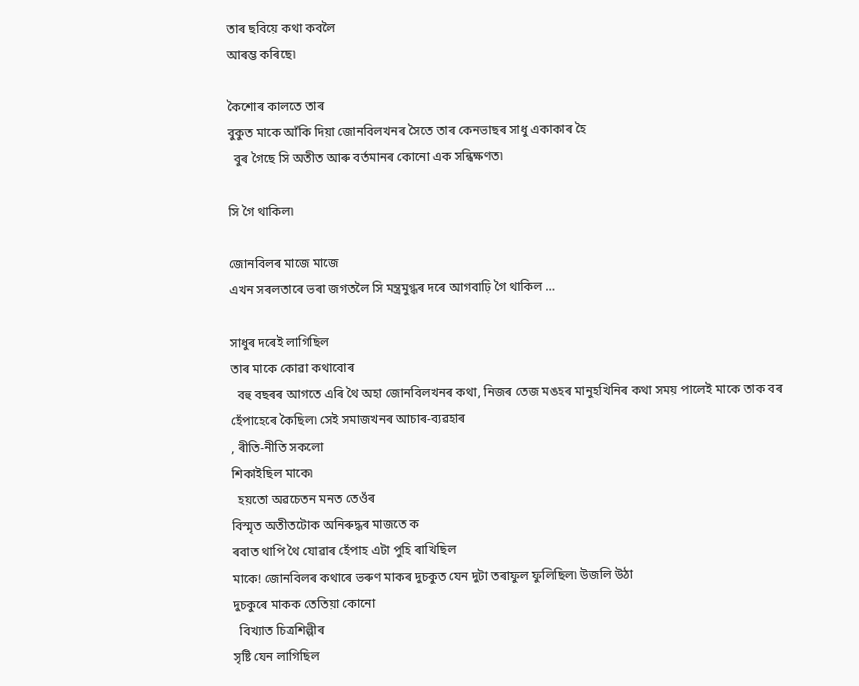তাৰ ছবিয়ে কথা কবলৈ
আৰম্ভ কৰিছে৷

কৈশোৰ কালতে তাৰ
বুকুত মাকে আঁকি দিয়া জোনবিলখনৰ সৈতে তাৰ কেনভাছৰ সাধু একাকাৰ হৈ
  বুৰ গৈছে সি অতীত আৰু বৰ্তমানৰ কোনো এক সন্ধিক্ষণত৷

সি গৈ থাকিল৷

জোনবিলৰ মাজে মাজে
এখন সৰলতাৰে ভৰা জগতলৈ সি মন্ত্ৰমুগ্ধৰ দৰে আগবাঢ়ি গৈ থাকিল …

সাধুৰ দৰেই লাগিছিল
তাৰ মাকে কোৱা কথাবোৰ
  বহু বছৰৰ আগতে এৰি থৈ অহা জোনবিলখনৰ কথা, নিজৰ তেজ মঙহৰ মানুহখিনিৰ কথা সময় পালেই মাকে তাক বৰ
হেঁপাহেৰে কৈছিল৷ সেই সমাজখনৰ আচাৰ-ব্যৱহাৰ
, ৰীতি-নীতি সকলো
শিকাইছিল মাকে৷
  হয়তো অৱচেতন মনত তেওঁৰ
বিস্মৃত অতীতটোক অনিৰুদ্ধৰ মাজতে ক
ৰবাত থাপি থৈ যোৱাৰ হেঁপাহ এটা পুহি ৰাখিছিল
মাকে! জোনবিলৰ কথাৰে ভৰুণ মাকৰ দুচকুত যেন দুটা তৰাফুল ফুলিছিল৷ উজলি উঠা
দুচকুৰে মাকক তেতিয়া কোনো
  বিখ্যাত চিত্ৰশিল্পীৰ
সৃষ্টি যেন লাগিছিল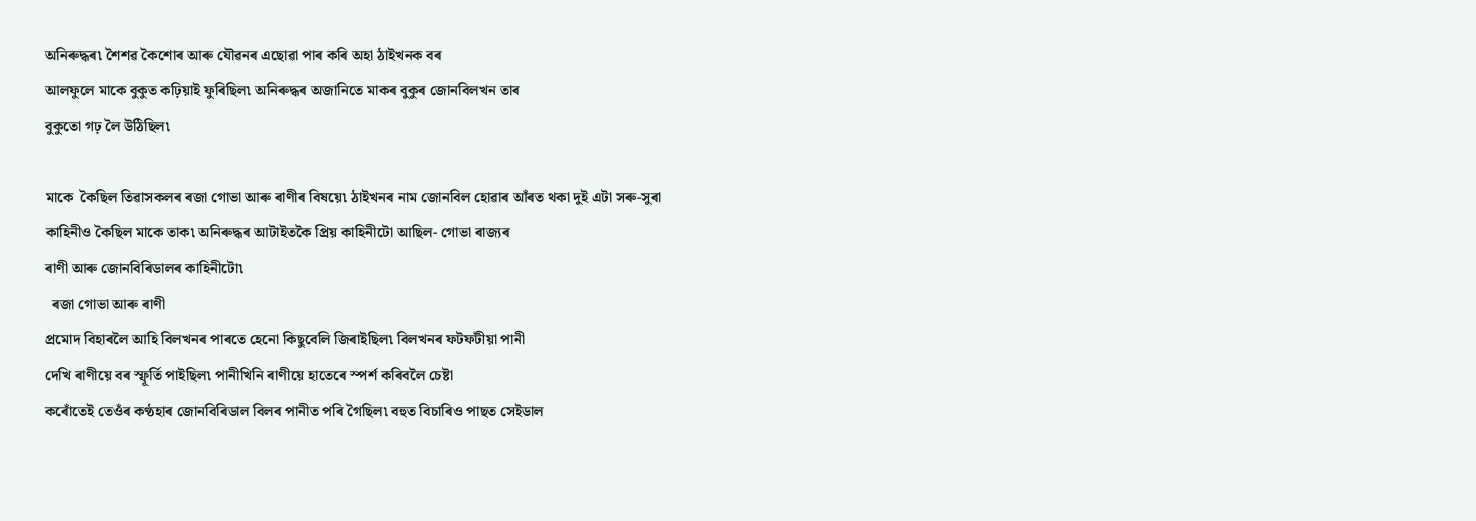অনিৰুদ্ধৰ৷ শৈশৱ কৈশোৰ আৰু যৌৱনৰ এছোৱা পাৰ কৰি অহা ঠাইখনক বৰ
আলফুলে মাকে বুকুত কঢ়িয়াই ফুৰিছিল৷ অনিৰুদ্ধৰ অজানিতে মাকৰ বুকুৰ জোনবিলখন তাৰ
বুকুতো গঢ় লৈ উঠিছিল৷

মাকে  কৈছিল তিৱাসকলৰ ৰজা গোভা আৰু ৰাণীৰ বিষয়ে৷ ঠাইখনৰ নাম জোনবিল হোৱাৰ আঁৰত থকা দুই এটা সৰু-সুৰা
কাহিনীও কৈছিল মাকে তাক৷ অনিৰুদ্ধৰ আটাইতকৈ প্ৰিয় কাহিনীটো আছিল- গোভা ৰাজ্যৰ
ৰাণী আৰু জোনবিৰিডালৰ কাহিনীটো৷
  ৰজা গোভা আৰু ৰাণী
প্ৰমোদ বিহাৰলৈ আহি বিলখনৰ পাৰতে হেনো কিছুবেলি জিৰাইছিল৷ বিলখনৰ ফটফটীয়া পানী
দেখি ৰাণীয়ে বৰ স্ফূৰ্তি পাইছিল৷ পানীখিনি ৰাণীয়ে হাতেৰে স্পৰ্শ কৰিবলৈ চেষ্টা
কৰোঁতেই তেওঁৰ কণ্ঠহাৰ জোনবিৰিডাল বিলৰ পানীত পৰি গৈছিল৷ বহুত বিচাৰিও পাছত সেইডাল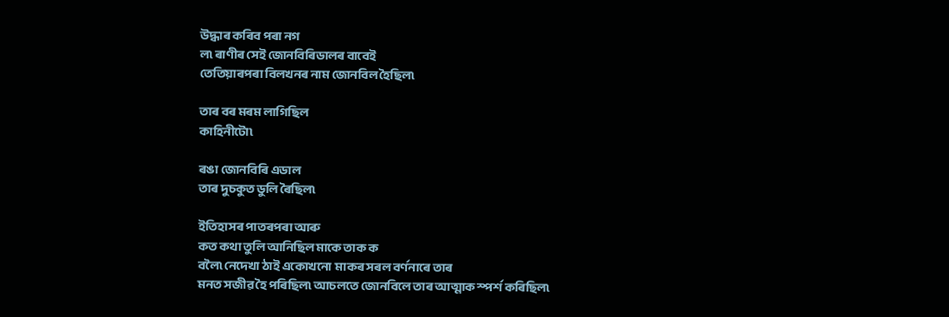উদ্ধাৰ কৰিব পৰা নগ
ল৷ ৰাণীৰ সেই জোনবিৰিডালৰ বাবেই
তেতিয়াৰপৰা বিলখনৰ নাম জোনবিল হৈছিল৷

তাৰ বৰ মৰম লাগিছিল
কাহিনীটো৷

ৰঙা জোনবিৰি এডাল
তাৰ দুচকুত ডুলি ৰৈছিল৷

ইতিহাসৰ পাতৰপৰা আৰু
কত কথা তুলি আনিছিল মাকে তাক ক
বলৈ৷ নেদেখা ঠাই একোখনো  মাকৰ সৰল বৰ্ণনাৰে তাৰ
মনত সজীৱ হৈ পৰিছিল৷ আচলতে জোনবিলে তাৰ আত্মাক স্পৰ্শ কৰিছিল৷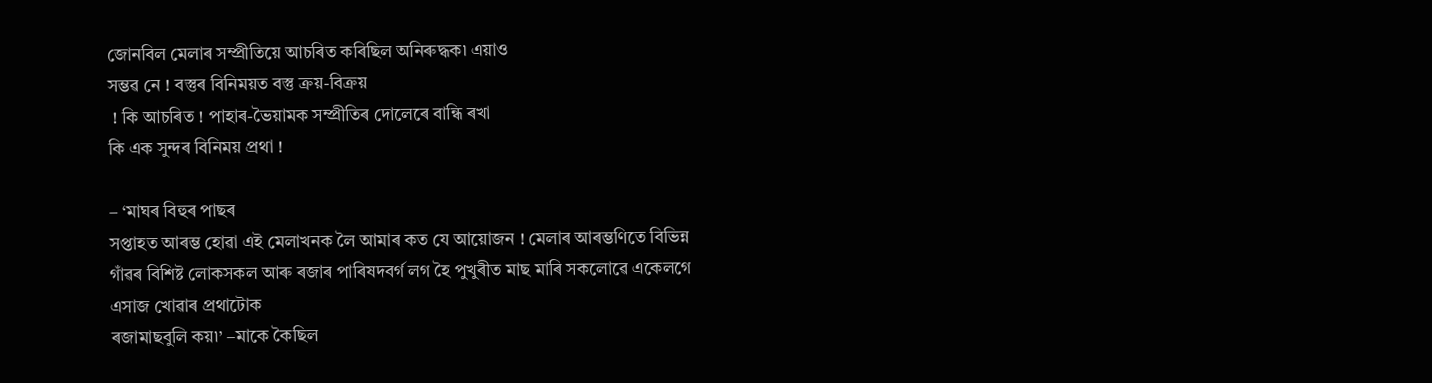জোনবিল মেলাৰ সম্প্ৰীতিয়ে আচৰিত কৰিছিল অনিৰুদ্ধক৷ এয়াও
সম্ভৱ নে ! বস্তুৰ বিনিময়ত বস্তু ক্ৰয়-বিক্ৰয়
 ! কি আচৰিত ! পাহাৰ-ভৈয়ামক সম্প্ৰীতিৰ দোলেৰে বান্ধি ৰখা
কি এক সুন্দৰ বিনিময় প্ৰথা !

– ‘মাঘৰ বিহুৰ পাছৰ
সপ্তাহত আৰম্ভ হোৱা এই মেলাখনক লৈ আমাৰ কত যে আয়োজন ! মেলাৰ আৰম্ভণিতে বিভিন্ন
গাঁৱৰ বিশিষ্ট লোকসকল আৰু ৰজাৰ পাৰিষদবৰ্গ লগ হৈ পুখুৰীত মাছ মাৰি সকলোৱে একেলগে
এসাজ খোৱাৰ প্ৰথাটোক
ৰজামাছবুলি কয়৷’ –মাকে কৈছিল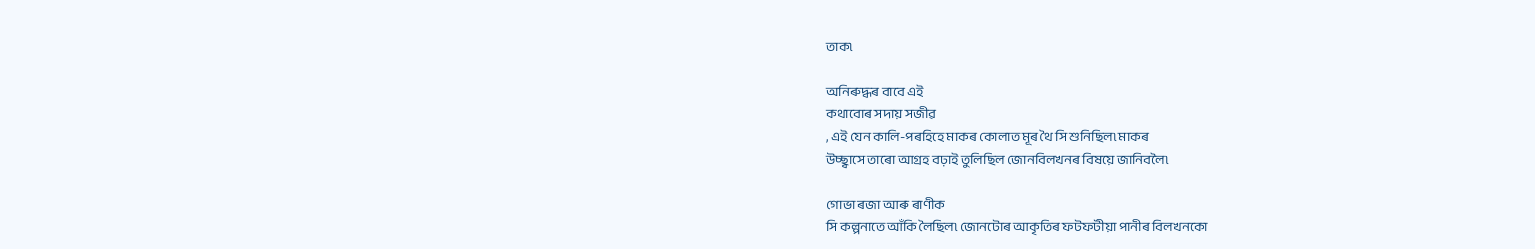তাক৷

অনিৰুদ্ধৰ বাবে এই
কথাবোৰ সদায় সজীৱ
, এই যেন কালি-পৰহিহে মাকৰ কোলাত মূৰ থৈ সি শুনিছিল৷ মাকৰ
উচ্ছ্বাসে তাৰো আগ্ৰহ বঢ়াই তুলিছিল জোনবিলখনৰ বিষয়ে জানিবলৈ৷

গোভা ৰজা আৰু ৰাণীক
সি কল্পনাতে আঁকি লৈছিল৷ জোনটোৰ আকৃতিৰ ফটফটীয়া পানীৰ বিলখনকো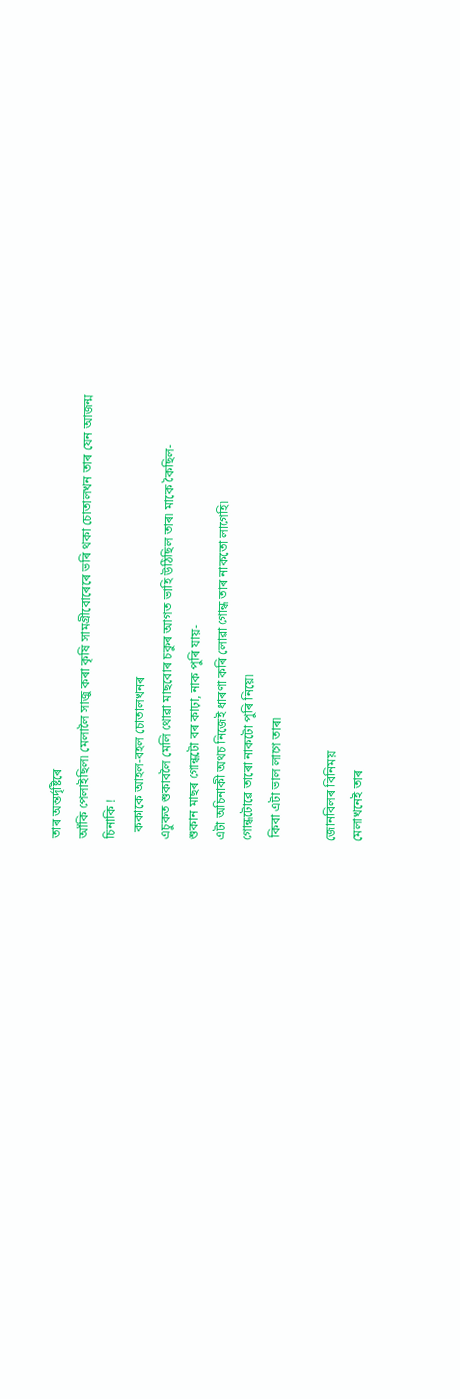তাৰ অন্তৰ্দৃষ্টিৰে
আঁকি পেলাইছিল৷ মেলালৈ সাজু কৰা কৃষি সামগ্ৰীবোৰেৰে ভৰি থকা চোতালখন তাৰ যেন আজন্ম
চিনাকি !
  ককাকে আহল-বহল চোতালখনৰ
এচুকত শুকাবলৈ মেলি থোৱা মাছবোৰ চকুৰ আগত ভাহি উঠিছিল তাৰ৷ মাকে কৈছিল-
শুকান মাছৰ গোন্ধটো বৰ কাঢ়া, নাক পুৰি যায়-
এটা অচিনাকী অথচ নিজেই ধাৰণা কৰি লোৱা গোন্ধ তাৰ নাকতো লাগেহি৷
গোন্ধটোৱে তাৰো নাকটো পুৰি নিয়ে৷
 কিবা এটা ভাল লাগে তাৰ৷

জোনবিলৰ বিনিময়
মেলাখনেই তাৰ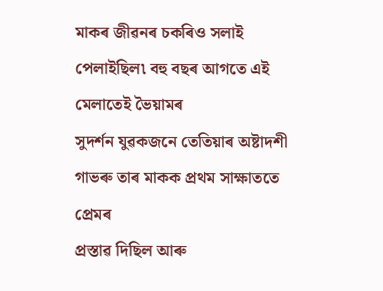মাকৰ জীৱনৰ চকৰিও সলাই পেলাইছিল৷ বহু বছৰ আগতে এই মেলাতেই ভৈয়ামৰ
সুদৰ্শন যুৱকজনে তেতিয়াৰ অষ্টাদশী গাভৰু তাৰ মাকক প্ৰথম সাক্ষাততে প্ৰেমৰ
প্ৰস্তাৱ দিছিল আৰু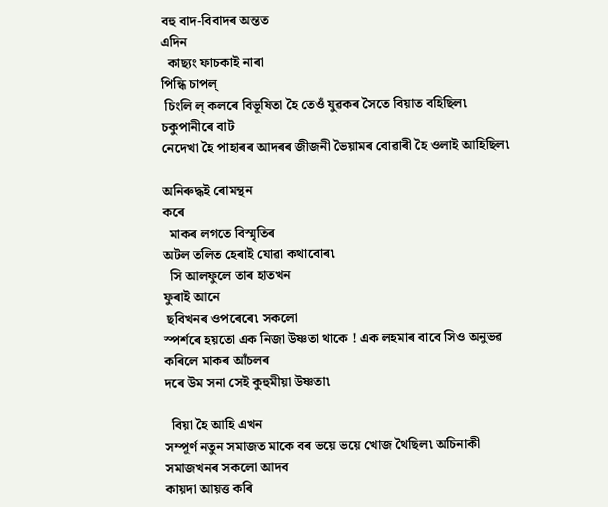বহু বাদ-বিবাদৰ অন্তত
এদিন
  কাছ্যং ফাচকাই নাৰা
পিন্ধি চাপল্
 চিংলি ল্ কলৰে বিভূষিতা হৈ তেওঁ যুৱকৰ সৈতে বিয়াত বহিছিল৷ চকুপানীৰে বাট
নেদেখা হৈ পাহাৰৰ আদৰৰ জীজনী ভৈয়ামৰ বোৱাৰী হৈ ওলাই আহিছিল৷

অনিৰুদ্ধই ৰোমন্থন
কৰে
  মাকৰ লগতে বিস্মৃতিৰ
অটল তলিত হেৰাই যোৱা কথাবোৰ৷
  সি আলফুলে তাৰ হাতখন
ফুৰাই আনে
 ছবিখনৰ ওপৰেৰে৷ সকলো
স্পৰ্শৰে হয়তো এক নিজা উষ্ণতা থাকে ! এক লহমাৰ বাবে সিও অনুভৱ কৰিলে মাকৰ আঁচলৰ
দৰে উম সনা সেই কুহুমীয়া উষ্ণতা৷

  বিয়া হৈ আহি এখন
সম্পূৰ্ণ নতুন সমাজত মাকে বৰ ভয়ে ভয়ে খোজ থৈছিল৷ অচিনাকী সমাজখনৰ সকলো আদব
কায়দা আয়ত্ত কৰি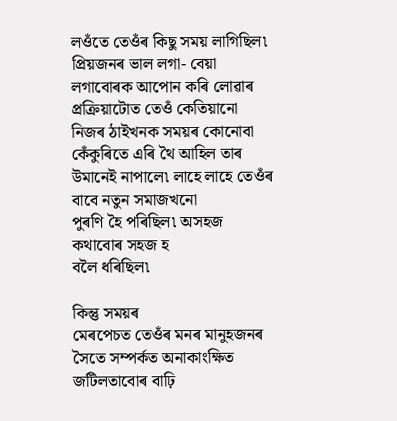লওঁতে তেওঁৰ কিছু সময় লাগিছিল৷ প্ৰিয়জনৰ ভাল লগা- বেয়া
লগাবোৰক আপোন কৰি লোৱাৰ প্ৰক্ৰিয়াটোত তেওঁ কেতিয়ানো নিজৰ ঠাইখনক সময়ৰ কোনোবা
কেঁকুৰিতে এৰি থৈ আহিল তাৰ উমানেই নাপালে৷ লাহে লাহে তেওঁৰ বাবে নতুন সমাজখনো
পুৰণি হৈ পৰিছিল৷ অসহজ কথাবোৰ সহজ হ
বলৈ ধৰিছিল৷

কিন্তু সময়ৰ
মেৰপেচত তেওঁৰ মনৰ মানুহজনৰ সৈতে সম্পৰ্কত অনাকাংক্ষিত জটিলতাবোৰ বাঢ়ি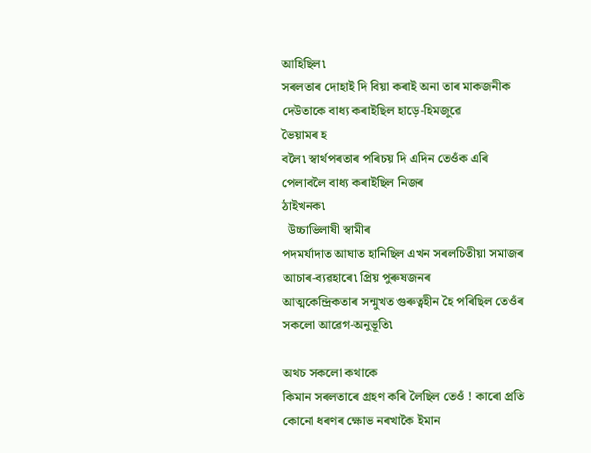আহিছিল৷
সৰলতাৰ দোহাই দি বিয়া কৰাই অনা তাৰ মাকজনীক দেউতাকে বাধ্য কৰাইছিল হাড়ে-হিমজুৱে
ভৈয়ামৰ হ
বলৈ৷ স্বাৰ্থপৰতাৰ পৰিচয় দি এদিন তেওঁক এৰি পেলাবলৈ বাধ্য কৰাইছিল নিজৰ
ঠাইখনক৷
  উচ্চাভিলাষী স্বামীৰ
পদমৰ্যাদাত আঘাত হানিছিল এখন সৰলচিতীয়া সমাজৰ আচাৰ-ব্যৱহাৰে৷ প্ৰিয় পুৰুষজনৰ
আত্মকেন্দ্ৰিকতাৰ সন্মুখত গুৰুত্বহীন হৈ পৰিছিল তেওঁৰ সকলো আৱেগ-অনুভূতি৷

অথচ সকলো কথাকে
কিমান সৰলতাৰে গ্ৰহণ কৰি লৈছিল তেওঁ ! কাৰো প্ৰতি কোনো ধৰণৰ ক্ষোভ নৰখাকৈ ইমান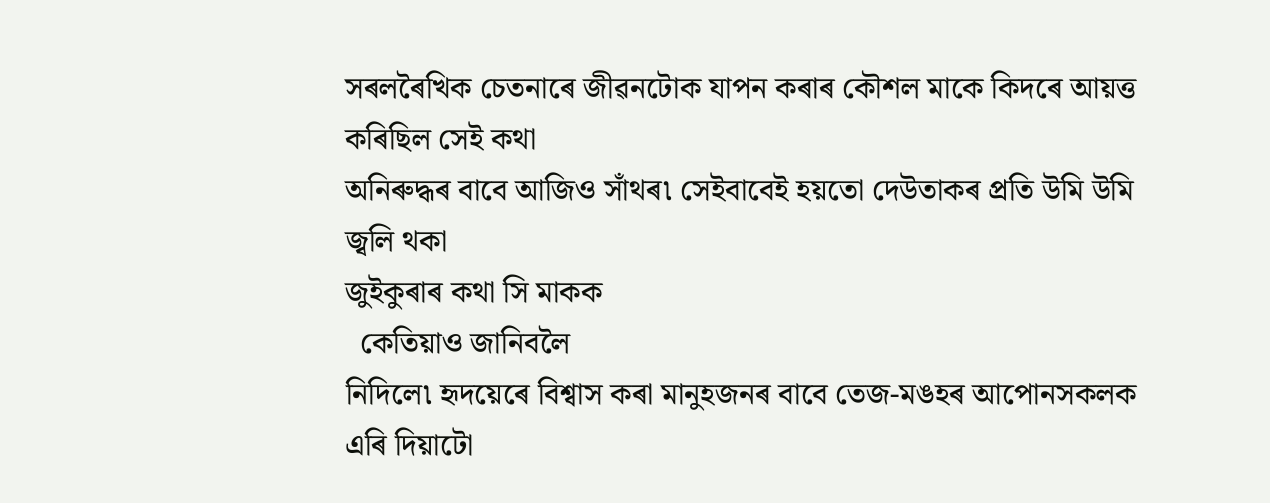সৰলৰৈখিক চেতনাৰে জীৱনটোক যাপন কৰাৰ কৌশল মাকে কিদৰে আয়ত্ত কৰিছিল সেই কথা
অনিৰুদ্ধৰ বাবে আজিও সাঁথৰ৷ সেইবাবেই হয়তো দেউতাকৰ প্ৰতি উমি উমি জ্বলি থকা
জুইকুৰাৰ কথা সি মাকক
  কেতিয়াও জানিবলৈ
নিদিলে৷ হৃদয়েৰে বিশ্বাস কৰা মানুহজনৰ বাবে তেজ-মঙহৰ আপোনসকলক এৰি দিয়াটো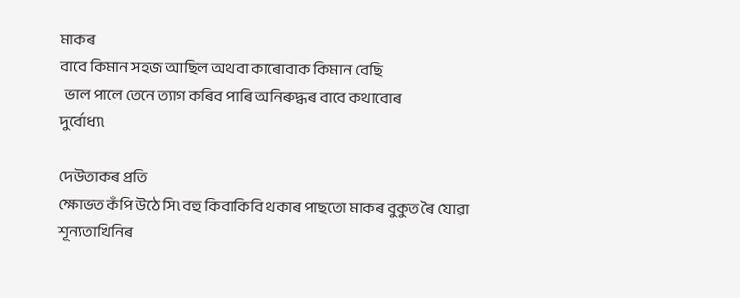মাকৰ
বাবে কিমান সহজ আছিল অথবা কাৰোবাক কিমান বেছি
  ভাল পালে তেনে ত্যাগ কৰিব পাৰি অনিৰুদ্ধৰ বাবে কথাবোৰ
দুৰ্বোধ্য৷

দেউতাকৰ প্ৰতি
ক্ষোভত কঁপি উঠে সি৷ বহু কিবাকিবি থকাৰ পাছতো মাকৰ বুকুত ৰৈ যোৱা শূন্যতাখিনিৰ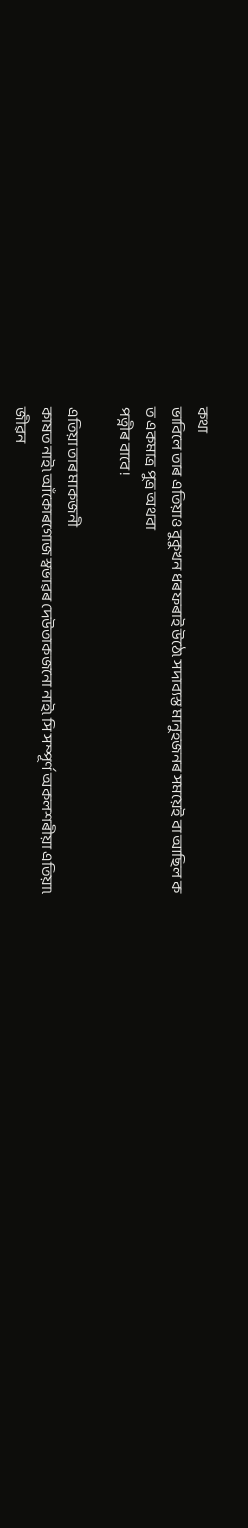কথা
ভাবিলে তাৰ এতিয়াও বুকুখন ধৰফৰাই উঠে৷ সদাব্যস্ত মানুহজনৰ সময়েই বা আছিল ক
ত একমাত্ৰ পুত্ৰ অথবা
পত্নীৰ বাবে !

এতিয়া তাৰ মাকজনী
কাষত নাই৷ আঁকোৰগোজ স্বভাৱৰ দেউতাকজনো নাই৷ সি সম্পূৰ্ণ অকলশৰীয়া এতিয়া৷
জীৱন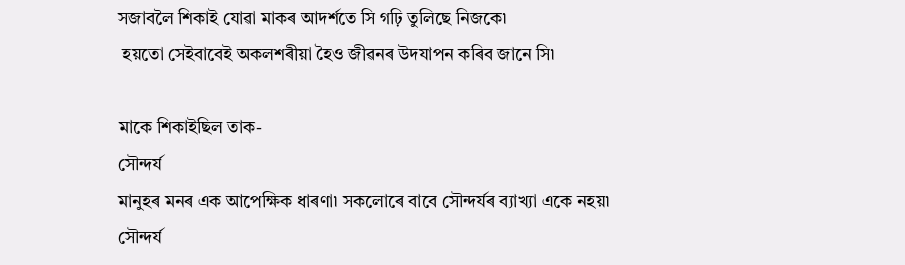সজাবলৈ শিকাই যোৱা মাকৰ আদৰ্শতে সি গঢ়ি তুলিছে নিজকে৷
 হয়তো সেইবাবেই অকলশৰীয়া হৈও জীৱনৰ উদযাপন কৰিব জানে সি৷

মাকে শিকাইছিল তাক-
সৌন্দৰ্য
মানুহৰ মনৰ এক আপেক্ষিক ধাৰণা৷ সকলোৰে বাবে সৌন্দৰ্যৰ ব্যাখ্যা একে নহয়৷
সৌন্দৰ্য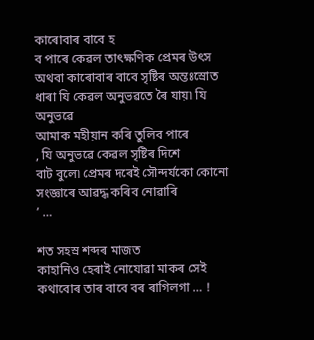কাৰোবাৰ বাবে হ
ব পাৰে কেৱল তাৎক্ষণিক প্ৰেমৰ উৎস
অথবা কাৰোবাৰ বাবে সৃষ্টিৰ অন্তঃস্ৰোত ধাৰা যি কেৱল অনুভৱতে ৰৈ যায়৷ যি অনুভৱে
আমাক মহীয়ান কৰি তুলিব পাৰে
, যি অনুভৱে কেৱল সৃষ্টিৰ দিশে
বাট বুলে৷ প্ৰেমৰ দৰেই সৌন্দৰ্যকো কোনো সংজ্ঞাৰে আৱদ্ধ কৰিব নোৱাৰি
’ …

শত সহস্ৰ শব্দৰ মাজত
কাহানিও হেৰাই নোযোৱা মাকৰ সেই কথাবোৰ তাৰ বাবে বৰ ৰাগিলগা … !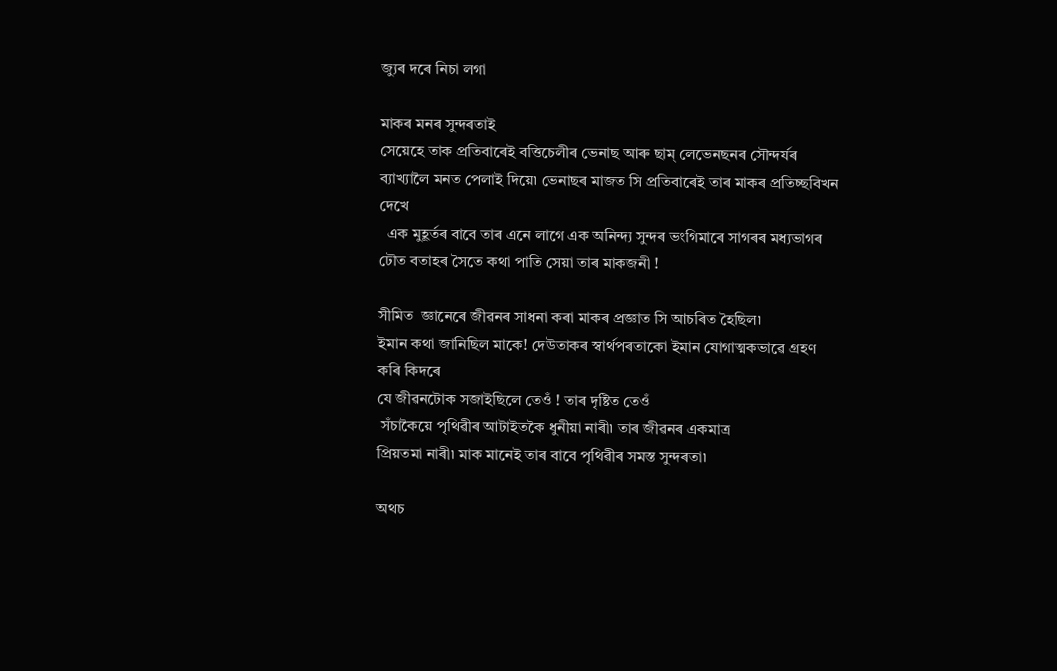জ্যুৰ দৰে নিচা লগা

মাকৰ মনৰ সুন্দৰতাই
সেয়েহে তাক প্ৰতিবাৰেই বত্তিচেলীৰ ভেনাছ আৰু ছাম্ লেভেনছনৰ সৌন্দৰ্যৰ
ব্যাখ্যালৈ মনত পেলাই দিয়ে৷ ভেনাছৰ মাজত সি প্ৰতিবাৰেই তাৰ মাকৰ প্ৰতিচ্ছবিখন
দেখে
  এক মুহূৰ্তৰ বাবে তাৰ এনে লাগে এক অনিন্দ্য সুন্দৰ ভংগিমাৰে সাগৰৰ মধ্যভাগৰ
ঢৌত বতাহৰ সৈতে কথা পাতি সেয়া তাৰ মাকজনী !

সীমিত  জ্ঞানেৰে জীৱনৰ সাধনা কৰা মাকৰ প্ৰজ্ঞাত সি আচৰিত হৈছিল৷
ইমান কথা জানিছিল মাকে! দেউতাকৰ স্বাৰ্থপৰতাকো ইমান যোগাত্মকভাৱে গ্ৰহণ কৰি কিদৰে
যে জীৱনটোক সজাইছিলে তেওঁ ! তাৰ দৃষ্টিত তেওঁ
 সঁচাকৈয়ে পৃথিৱীৰ আটাইতকৈ ধুনীয়া নাৰী৷ তাৰ জীৱনৰ একমাত্ৰ
প্ৰিয়তমা নাৰী৷ মাক মানেই তাৰ বাবে পৃথিৱীৰ সমস্ত সুন্দৰতা৷

অথচ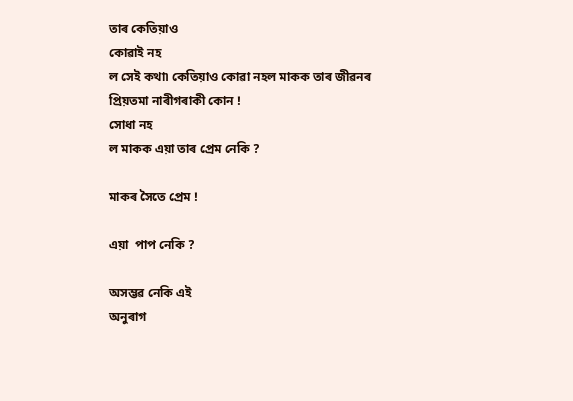তাৰ কেতিয়াও
কোৱাই নহ
ল সেই কথা৷ কেতিয়াও কোৱা নহল মাকক তাৰ জীৱনৰ প্ৰিয়তমা নাৰীগৰাকী কোন !
সোধা নহ
ল মাকক এয়া তাৰ প্ৰেম নেকি ?

মাকৰ সৈতে প্ৰেম !

এয়া  পাপ নেকি ?

অসম্ভৱ নেকি এই
অনুৰাগ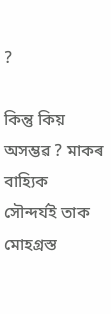?

কিন্তু কিয় অসম্ভৱ ? মাকৰ বাহ্যিক
সৌন্দৰ্যই তাক মোহগ্ৰস্ত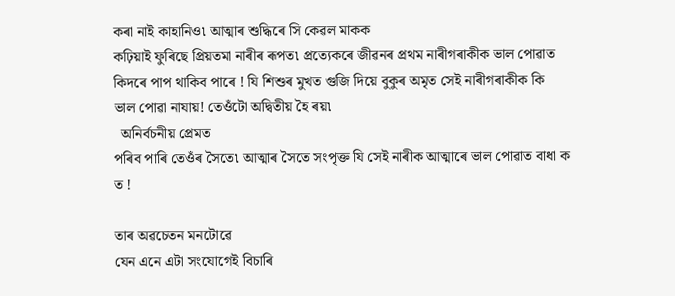কৰা নাই কাহানিও৷ আত্মাৰ শুদ্ধিৰে সি কেৱল মাকক
কঢ়িয়াই ফুৰিছে প্ৰিয়তমা নাৰীৰ ৰূপত৷ প্ৰত্যেকৰে জীৱনৰ প্ৰথম নাৰীগৰাকীক ভাল পোৱাত
কিদৰে পাপ থাকিব পাৰে ! যি শিশুৰ মুখত গুজি দিয়ে বুকুৰ অমৃত সেই নাৰীগৰাকীক কি
ভাল পোৱা নাযায়! তেওঁটো অদ্বিতীয় হৈ ৰয়৷
  অনিৰ্বচনীয় প্ৰেমত
পৰিব পাৰি তেওঁৰ সৈতে৷ আত্মাৰ সৈতে সংপৃক্ত যি সেই নাৰীক আত্মাৰে ভাল পোৱাত বাধা ক
ত !

তাৰ অৱচেতন মনটোৱে
যেন এনে এটা সংযোগেই বিচাৰি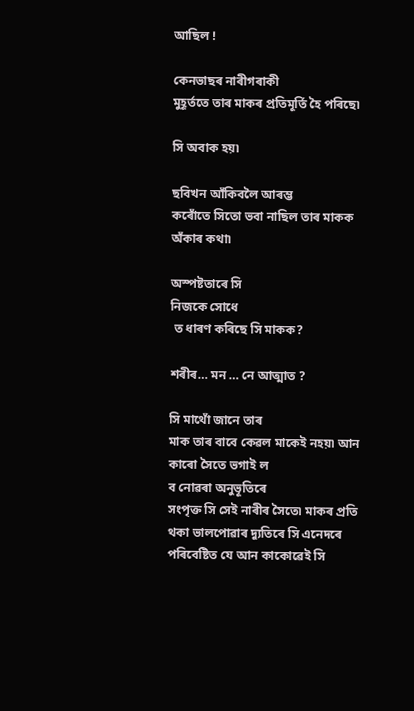আছিল !

কেনভাছৰ নাৰীগৰাকী
মুহূৰ্ততে তাৰ মাকৰ প্ৰতিমূৰ্তি হৈ পৰিছে৷

সি অবাক হয়৷

ছবিখন আঁকিবলৈ আৰম্ভ
কৰোঁতে সিতো ভবা নাছিল তাৰ মাকক অঁকাৰ কথা৷

অস্পষ্টতাৰে সি
নিজকে সোধে
 ত ধাৰণ কৰিছে সি মাকক?

শৰীৰ… মন … নে আত্মাত ?

সি মাথোঁ জানে তাৰ
মাক তাৰ বাবে কেৱল মাকেই নহয়৷ আন কাৰো সৈতে ভগাই ল
ব নোৱৰা অনুভূতিৰে
সংপৃক্ত সি সেই নাৰীৰ সৈতে৷ মাকৰ প্ৰতি থকা ভালপোৱাৰ দ্যুতিৰে সি এনেদৰে
পৰিবেষ্টিত যে আন কাকোৱেই সি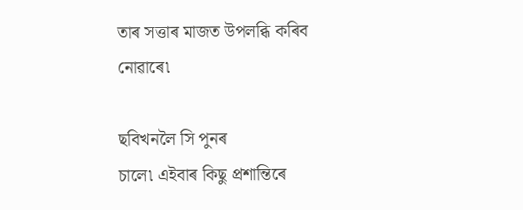তাৰ সত্তাৰ মাজত উপলব্ধি কৰিব নোৱাৰে৷

ছবিখনলৈ সি পুনৰ
চালে৷ এইবাৰ কিছু প্ৰশান্তিৰে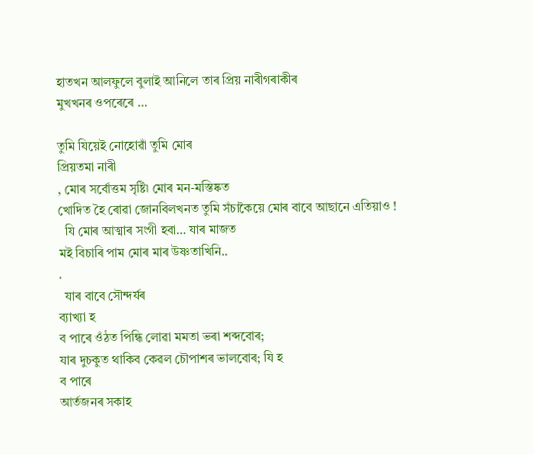হাতখন আলফুলে বুলাই আনিলে তাৰ প্ৰিয় নাৰীগৰাকীৰ
মুখখনৰ ওপৰেৰে …

তুমি যিয়েই নোহোৱাঁ তুমি মোৰ
প্ৰিয়তমা নাৰী
, মোৰ সৰ্বোত্তম সৃষ্টি৷ মোৰ মন-মস্তিষ্কত
খোদিত হৈ ৰোৱা জোনবিলখনত তুমি সঁচাকৈয়ে মোৰ বাবে আছানে এতিয়াও !
  যি মোৰ আত্মাৰ সংগী হবা… যাৰ মাজত
মই বিচাৰি পাম মোৰ মাৰ উষ্ণতাখিনি..
.
  যাৰ বাবে সৌন্দৰ্যৰ
ব্যাখ্যা হ
ব পাৰে ওঁঠত পিন্ধি লোৱা মমতা ভৰা শব্দবোৰ;
যাৰ দুচকুত থাকিব কেৱল চৌপাশৰ ভালবোৰ; যি হ
ব পাৰে
আৰ্তজনৰ সকাহ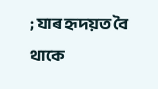; যাৰ হৃদয়ত বৈ থাকে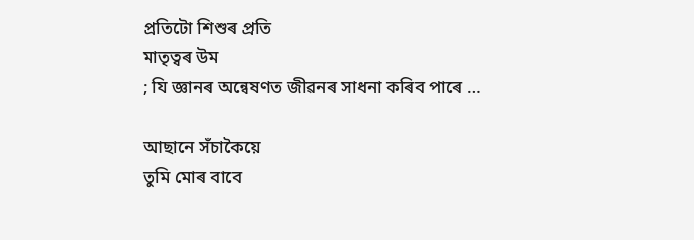প্ৰতিটো শিশুৰ প্ৰতি
মাতৃত্বৰ উম
; যি জ্ঞানৰ অন্বেষণত জীৱনৰ সাধনা কৰিব পাৰে …

আছানে সঁচাকৈয়ে
তুমি মোৰ বাবে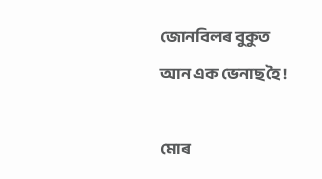জোনবিলৰ বুকুত আন এক ভেনাছ হৈ !

মোৰ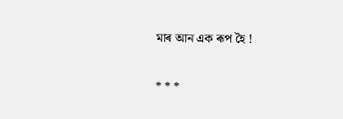মাৰ আন এক ৰূপ হৈ !

* * *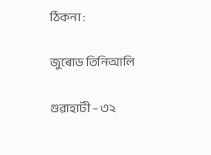ঠিকনা :

জুৰোড তিনিআলি

গুৱাহাটী – ৩২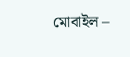মোবাইল –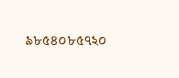৯৮৫৪০৮৫৭২০